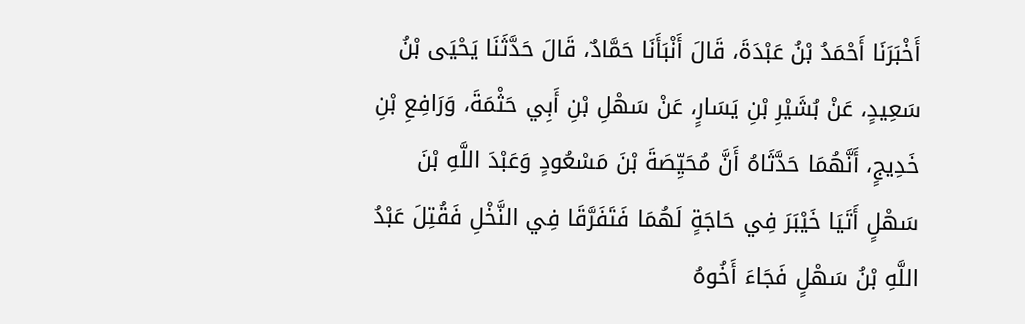أَخْبَرَنَا أَحْمَدُ بْنُ عَبْدَةَ، قَالَ أَنْبَأَنَا حَمَّادٌ، قَالَ حَدَّثَنَا يَحْيَى بْنُ سَعِيدٍ، عَنْ بُشَيْرِ بْنِ يَسَارٍ، عَنْ سَهْلِ بْنِ أَبِي حَثْمَةَ، وَرَافِعِ بْنِ خَدِيجٍ، أَنَّهُمَا حَدَّثَاهُ أَنَّ مُحَيِّصَةَ بْنَ مَسْعُودٍ وَعَبْدَ اللَّهِ بْنَ سَهْلٍ أَتَيَا خَيْبَرَ فِي حَاجَةٍ لَهُمَا فَتَفَرَّقَا فِي النَّخْلِ فَقُتِلَ عَبْدُ اللَّهِ بْنُ سَهْلٍ فَجَاءَ أَخُوهُ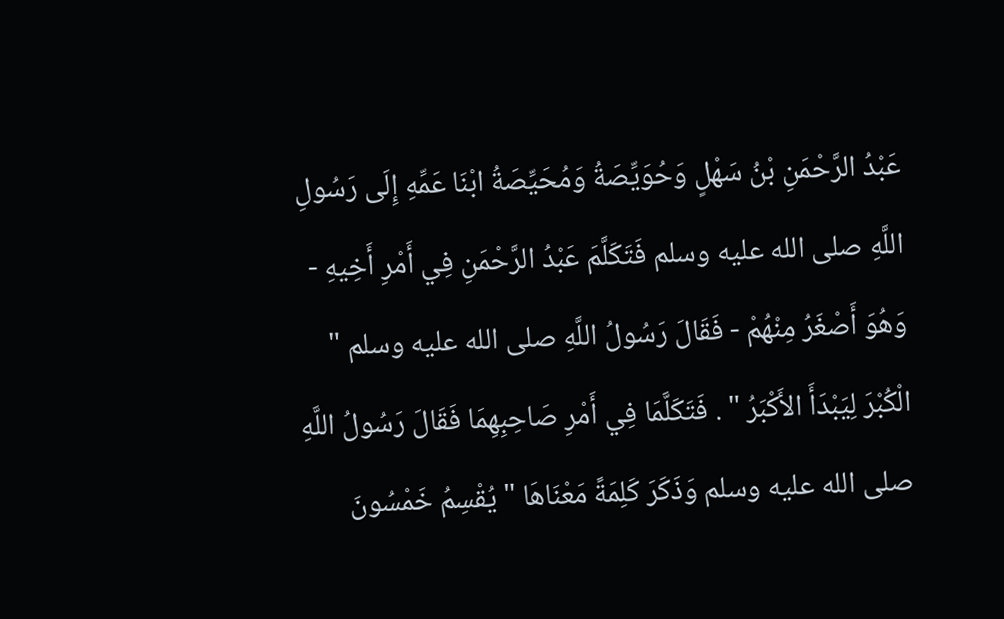عَبْدُ الرَّحْمَنِ بْنُ سَهْلٍ وَحُوَيِّصَةُ وَمُحَيِّصَةُ ابْنَا عَمِّهِ إِلَى رَسُولِ اللَّهِ صلى الله عليه وسلم فَتَكَلَّمَ عَبْدُ الرَّحْمَنِ فِي أَمْرِ أَخِيهِ - وَهُوَ أَصْغَرُ مِنْهُمْ - فَقَالَ رَسُولُ اللَّهِ صلى الله عليه وسلم " الْكُبْرَ لِيَبْدَأَ الأَكْبَرُ " . فَتَكَلَّمَا فِي أَمْرِ صَاحِبِهِمَا فَقَالَ رَسُولُ اللَّهِ صلى الله عليه وسلم وَذَكَرَ كَلِمَةً مَعْنَاهَا " يُقْسِمُ خَمْسُونَ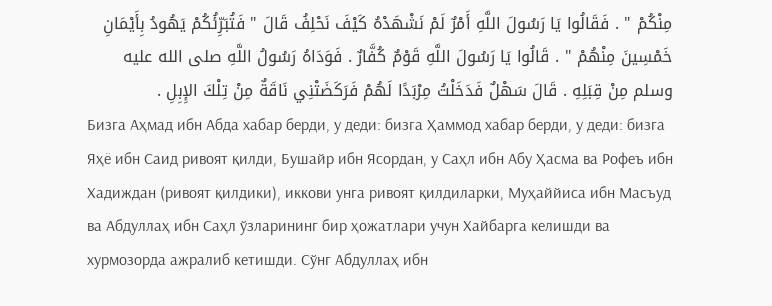مِنْكُمْ " . فَقَالُوا يَا رَسُولَ اللَّهِ أَمْرٌ لَمْ نَشْهَدْهُ كَيْفَ نَحْلِفُ قَالَ " فَتُبَرِّئُكُمْ يَهُودُ بِأَيْمَانِ خَمْسِينَ مِنْهُمْ " . قَالُوا يَا رَسُولَ اللَّهِ قَوْمٌ كُفَّارٌ . فَوَدَاهُ رَسُولُ اللَّهِ صلى الله عليه وسلم مِنْ قِبَلِهِ . قَالَ سَهْلٌ فَدَخَلْتُ مِرْبَدًا لَهُمْ فَرَكَضَتْنِي نَاقَةٌ مِنْ تِلْكَ الإِبِلِ .
Бизга Аҳмад ибн Абда хабар берди, у деди: бизга Ҳаммод хабар берди, у деди: бизга Яҳё ибн Саид ривоят қилди, Бушайр ибн Ясордан, у Саҳл ибн Абу Ҳасма ва Рофеъ ибн Хадиждан (ривоят қилдики), иккови унга ривоят қилдиларки, Муҳаййиса ибн Масъуд ва Абдуллаҳ ибн Саҳл ўзларининг бир ҳожатлари учун Хайбарга келишди ва хурмозорда ажралиб кетишди. Сўнг Абдуллаҳ ибн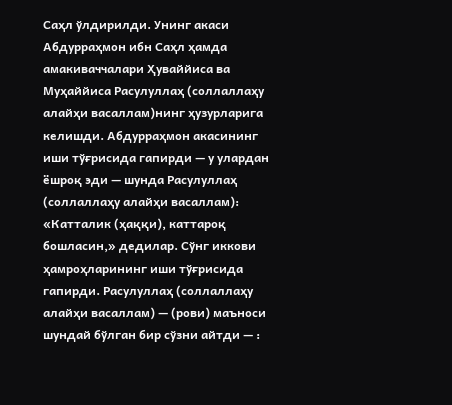Саҳл ўлдирилди. Унинг акаси Абдурраҳмон ибн Саҳл ҳамда амакиваччалари Ҳуваййиса ва Муҳаййиса Расулуллаҳ (соллаллаҳу алайҳи васаллам)нинг ҳузурларига келишди. Абдурраҳмон акасининг иши тўғрисида гапирди — у улардан ёшроқ эди — шунда Расулуллаҳ (соллаллаҳу алайҳи васаллам): «Катталик (ҳаққи), каттароқ бошласин,» дедилар. Сўнг иккови ҳамроҳларининг иши тўғрисида гапирди. Расулуллаҳ (соллаллаҳу алайҳи васаллам) — (рови) маъноси шундай бўлган бир сўзни айтди — :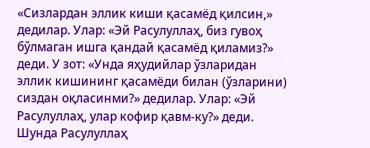«Сизлардан эллик киши қасамёд қилсин,» дедилар. Улар: «Эй Расулуллаҳ, биз гувоҳ бўлмаган ишга қандай қасамёд қиламиз?» деди. У зот: «Унда яҳудийлар ўзларидан эллик кишининг қасамёди билан (ўзларини) сиздан оқласинми?» дедилар. Улар: «Эй Расулуллаҳ, улар кофир қавм-ку?» деди. Шунда Расулуллаҳ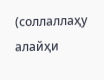(соллаллаҳу алайҳи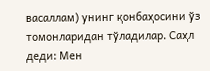васаллам) унинг қонбаҳосини ўз томонларидан тўладилар. Саҳл деди: Мен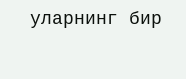уларнинг бир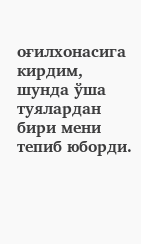оғилхонасига кирдим, шунда ўша туялардан бири мени тепиб юборди.